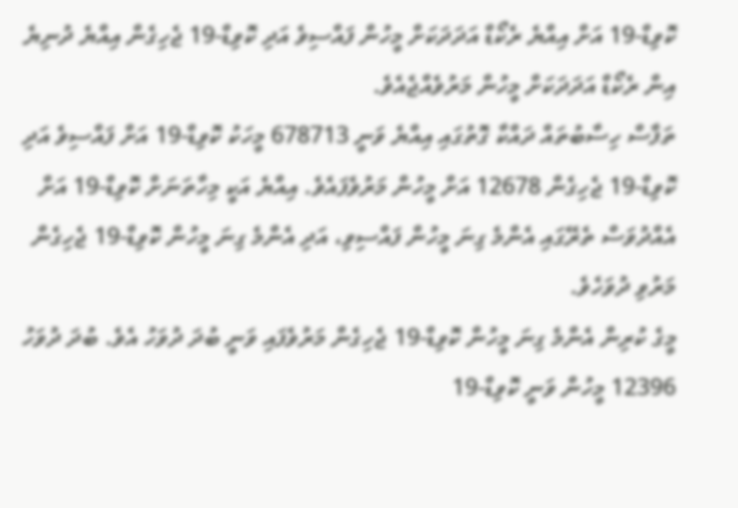ކޮވިޑް-19 އަށް އިއްޔެ ރެކޯޑް އަދަދަކަށް މީހުން ފައްސިވެ އަދި ކޮވިޑް-19 ޖެހިގެން އިއްޔެ ދުނިޔެ އިން ރެކޯޑް އަދަދަކަށް މީހުން މަރުވެއްޖެއެވެ.
ތަފާސް ހިސާބުތައް ދައްކާ ގޮތުގައި އިއްޔެ ވަނީ 678713 މީހަކު ކޮވިޑް-19 އަށް ފައްސިވެ އަދި ކޮވިޑް-19 ޖެހިގެން 12678 އަށް މީހުން މަރުވެފައެވެ. އިއްޔެ އަކީ މިހާތަނަށް ކޮވިޑް-19 އަށް އެއްދުވަސް ތެރޭގައި އެންމެ ގިނަ މީހުން ފައްސިވި، އަދި އެންމެ ގިނަ މީހުން ކޮވިޑް-19 ޖެހިގެން މަރުވި ދުވަހެވެ.
މީގެ ކުރިން އެންމެ ގިނަ މީހުން ކޮވިޑް-19 ޖެހިގެން މަރުވެފައި ވަނީ ބުދަ ދުވަހު އެވެ. ބުދަ ދުވަހު 12396 މީހުން ވަނީ ކޮވިޑް-19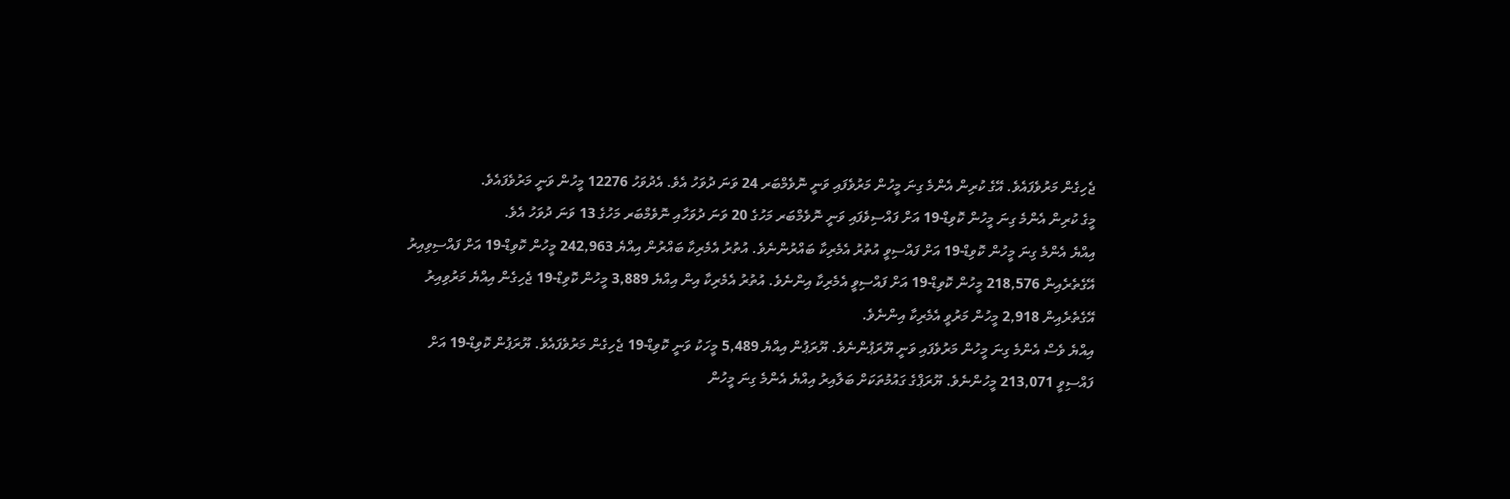ޖެހިގެން މަރުވެފައެވެ. އޭގެ ކުރިން އެންމެ ގިނަ މީހުން މަރުވެފައި ވަނީ ނޮވެމްބަރ 24 ވަނަ ދުވަހު އެވެ. އެދުވަހު 12276 މީހުން ވަނީ މަރުވެފައެވެ.
މީގެ ކުރިން އެންމެ ގިނަ މީހުން ކޮވިޑް-19 އަށް ފައްސިވެފައި ވަނީ ނޮވެމްބަރ މަހުގެ 20 ވަނަ ދުވަހާއި ނޮވެމްބަރ މަހުގެ 13 ވަނަ ދުވަހު އެވެ.
އިއްޔެ އެންމެ ގިނަ މީހުން ކޮވިޑް-19 އަށް ފައްސިވީ އުތުރު އެމެރިކާ ބައްރުންނެވެ. އުތުރު އެމެރިކާ ބައްރުން އިއްޔެ 242,963 މީހުން ކޮވިޑް-19 އަށް ފައްސިވިއިރު އޭގެތެރެއިން 218,576 މީހުން ކޮވިޑް-19 އަށް ފައްސިވީ އެމެރިކާ އިންނެވެ. އުތުރު އެމެރިކާ އިން އިއްޔެ 3,889 މީހުން ކޮވިޑް-19 ޖެހިގެން އިއްޔެ މަރުވިއިރު އޭގެތެރެއިން 2,918 މީހުން މަރުވީ އެމެރިކާ އިންނެވެ.
އިއްޔެ ވެސް އެންމެ ގިނަ މީހުން މަރުވެފައި ވަނީ ޔޫރަޕުންނެވެ. ޔޫރަޕުން އިއްޔެ 5,489 މީހަކު ވަނީ ކޮވިޑް-19 ޖެހިގެން މަރުވެފައެވެ. ޔޫރަޕުން ކޮވިޑް-19 އަށް ފައްސިވީ 213,071 މީހުންނެވެ. ޔޫރަޕްގެ ގައުމުތަކަށް ބަލާއިރު އިއްޔެ އެންމެ ގިނަ މީހުން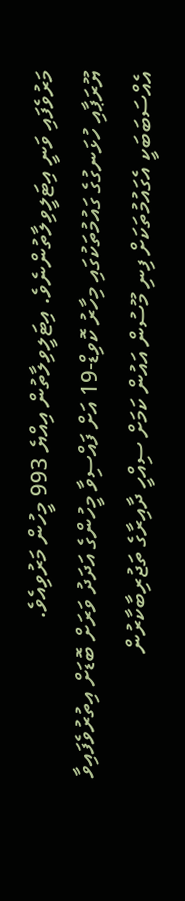މަރުވެފައި ވަނީ އިޓަލީވިލާތުންނެވެ. އިޓަލީވިލާތުން އިއްޔެ 993 މީހުން މަރުވިއެވެ.
ޔޫރަޕާއި ހުޅަނގުގެ ގައުމުތަކުގައި މިހާރު ކޮވިޑް-19 އަށް ފައްސިވާ މީހުންގެ އަދަދު ވަރަށް ބޮޑަށް އިތުރުވެފައިވާ އެއްސަބަބަކީ އެގައުމުތަކަށް ފިނި މޫސުން އައުން ކަމަށް ސިއްހީ ދާއިރާގެ ތަޖުރިބާކާރުން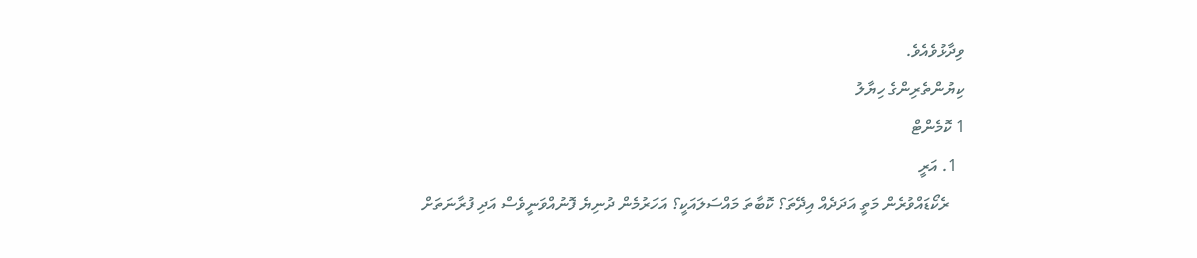ވިދާޅުވެއެވެ.
ކިޔުންތެރިންގެ ހިޔާލު
1 ކޮމެންޓް
  1. އަރީ
    ރެކޯޑައްވުރެން މަތީ އަދަދެއް އިދޭތަ؟ ކޮބާތަ މައްސަލައަކީ؟ އަހަރުމެން ދުނިޔެ ފޮނުއްވަނީވެސް އަދި ފުރާނަތަށް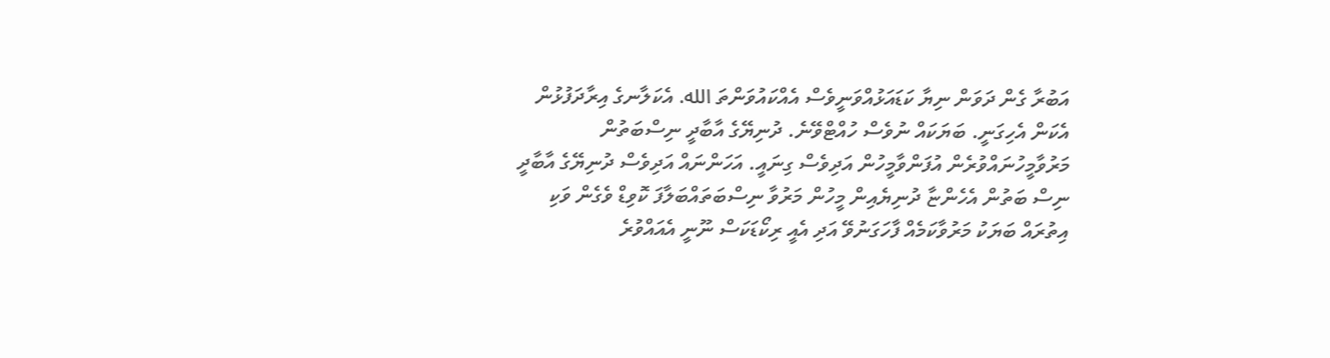އަބުރާ ގެން ދަވަން ނިޔާ ކަޑައަޅުއްވަނީވެސް އެއްކައުވަންތަ الله. އެކަލާނގެ އިރާދަފުޅުން އެކަން އެހިގަނީ. ބަޔަކައް ނުވެސް ހުއްޓްވޭނެ. ދުނިޔޭގެ އާބާދީ ނިސްބަތުން މަރުވާމީހުނައްވުރެން އުފަންވާމީހުން އަދިވެސް ގިނައީ. އަހަންނައް އަދިވެސް ދުނިޔޭގެ އާބާދީ ނިސް ބަތުން އެހެންޏާ ދުނިޔެއިން މީހުން މަރުވާ ނިސްބަތައްބަލާފަ ކޮވިޑް ވެގެން ވަކި އިތުރައް ބަޔަކު މަރުވާކަމެއް ފާހަގަނުވޭ އަދި އެއީ ރިކޯޑަކަސް ނޫނީ އެއައްވުރެ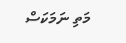މަތި ނަމަކަސް